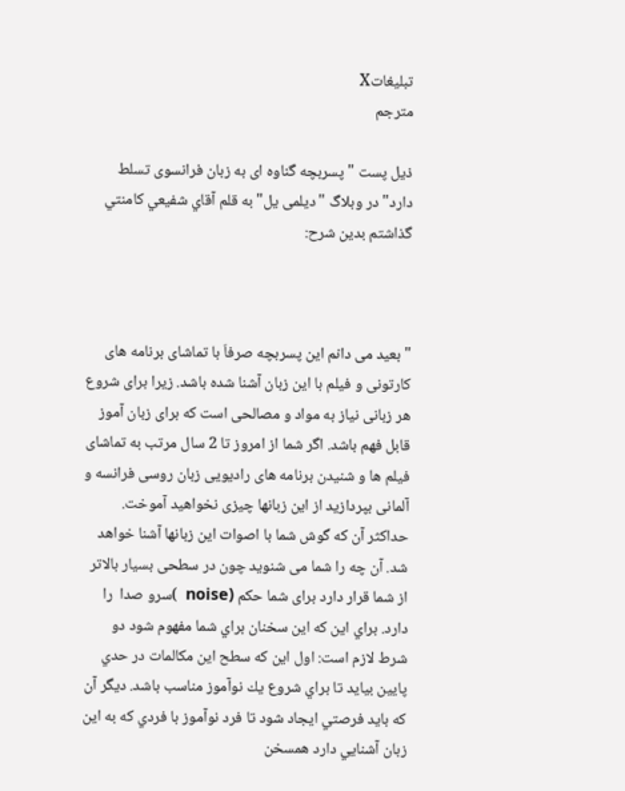تبليغاتX
مترجم

ذيل پست " پسربچه گناوه ای به زبان فرانسوی تسلط دارد" در وبلاگ "دیلمی یل" به قلم آقاي شفيعي كامنتي گذاشتم بدين شرح:



" بعید می دانم این پسربچه صرفاَ با تماشای برنامه های کارتونی و فیلم با این زبان آشنا شده باشد. زیرا برای شروع هر زبانی نیاز به مواد و مصالحی است که برای زبان آموز قابل فهم باشد. اگر شما از امروز تا 2 سال مرتب به تماشای فیلم ها و شنیدن برنامه های رادیویی زبان روسی فرانسه و آلمانی بپردازید از این زبانها چیزی نخواهید آموخت. حداکثر آن که گوش شما با اصوات این زبانها آشنا خواهد شد. آن چه را شما می شنوید چون در سطحی بسیار بالاتر از شما قرار دارد برای شما حکم (noise  )سرو صدا  را دارد. براي اين كه اين سخنان براي شما مفهوم شود دو شرط لازم است: اول اين كه سطح اين مكالمات در حدي پايين بيايد تا براي شروع يك نوآموز مناسب باشد. ديگر آن كه بايد فرصتي ايجاد شود تا فرد نوآموز با فردي كه به اين زبان آشنايي دارد همسخن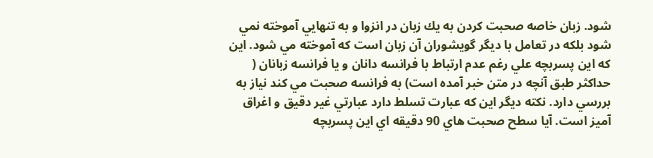شود. زبان خاصه صحبت كردن به يك زبان در انزوا و به تنهايي آموخته نمي شود بلكه در تعامل با ديگر گويشوران آن زبان است كه آموخته مي شود. اين كه اين پسربچه علي رغم عدم ارتباط با فرانسه دانان و يا فرانسه زبانان ( حداكثر طبق آنچه در متن خبر آمده است) به فرانسه صحبت مي كند نياز به بررسي دارد. نكته ديگر اين كه عبارت تسلط دارد عبارتي غير دقيق و اغراق آميز است. آيا سطح صحبت هاي 90 دقيقه اي اين پسربچه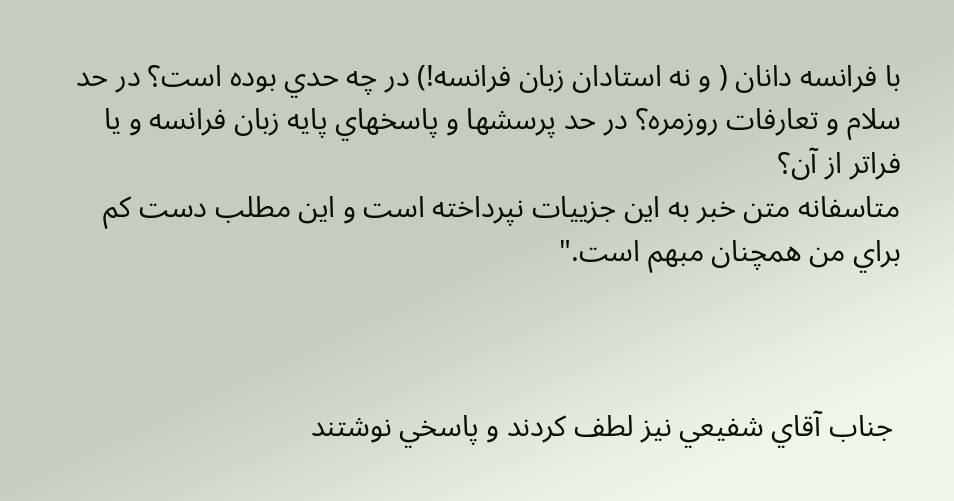با فرانسه دانان ( و نه استادان زبان فرانسه!) در چه حدي بوده است؟ در حد سلام و تعارفات روزمره؟ در حد پرسشها و پاسخهاي پايه زبان فرانسه و يا فراتر از آن؟
متاسفانه متن خبر به اين جزييات نپرداخته است و اين مطلب دست كم براي من همچنان مبهم است."



 جناب آقاي شفيعي نيز لطف كردند و پاسخي نوشتند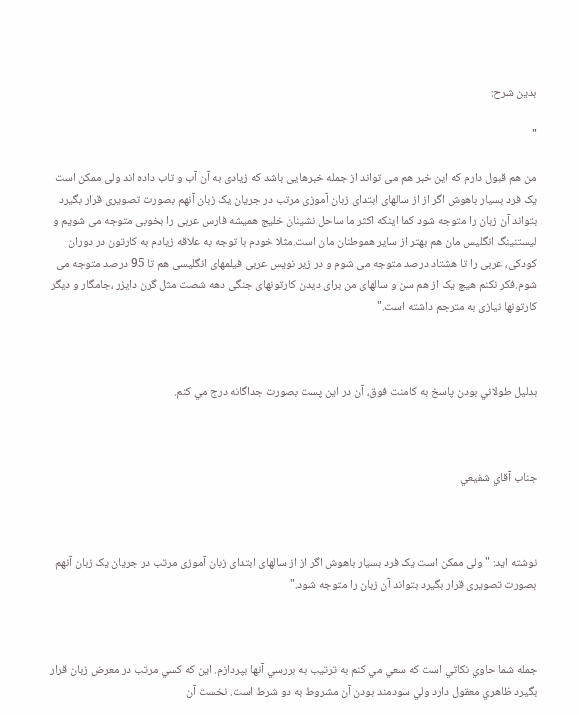بدين شرح:

"

من هم قبول دارم که این خبر هم می تواند از جمله خبرهایی باشد که زیادی به آن آب و تاب داده اند ولی ممکن است یک فرد بسیار باهوش اگر از از سالهای ابتدای زبان آموزی مرتب در جریان یک زبان آنهم بصورت تصویری قرار بگیرد بتواند آن زبان را متوجه شود کما اینکه اکثر ما ساحل نشینان خلیج همیشه فارس عربی را بخوبی متوجه می شویم و لیستنینگ انگلیس مان هم بهتر از سایر هموطنان مان است.مثلا خودم با توجه به علاقه زیادم به کارتون در دوران کودکی، عربی را تا هشتاد درصد متوجه می شوم و در زیر نویس عربی فیلمهای انگلیسی هم تا 95 درصد متوجه می شوم.فکر نکنم هیچ یک از هم سن و سالهای من برای دیدن کارتونهای جنگی دهه شصت مثل گرن دایزر ،جامگار و دیگر کارتونها نیازی به مترجم داشته است."



بدليل طولاني بودن پاسخ به كامنت فوق، آن در اين پست بصورت جداگانه درج مي كنم.



جناب آقاي شفيعي



نوشته ايد: " ولی ممکن است یک فرد بسیار باهوش اگر از از سالهای ابتدای زبان آموزی مرتب در جریان یک زبان آنهم بصورت تصویری قرار بگیرد بتواند آن زبان را متوجه شود."



جمله شما حاوي نكاتي است كه سعي مي كنم به ترتيب به بررسي آنها بپردازم. اين كه كسي مرتب در معرض زبان قرار بگيرد ظاهري معقول دارد ولي سودمند بودن آن مشروط به دو شرط است. نخست آن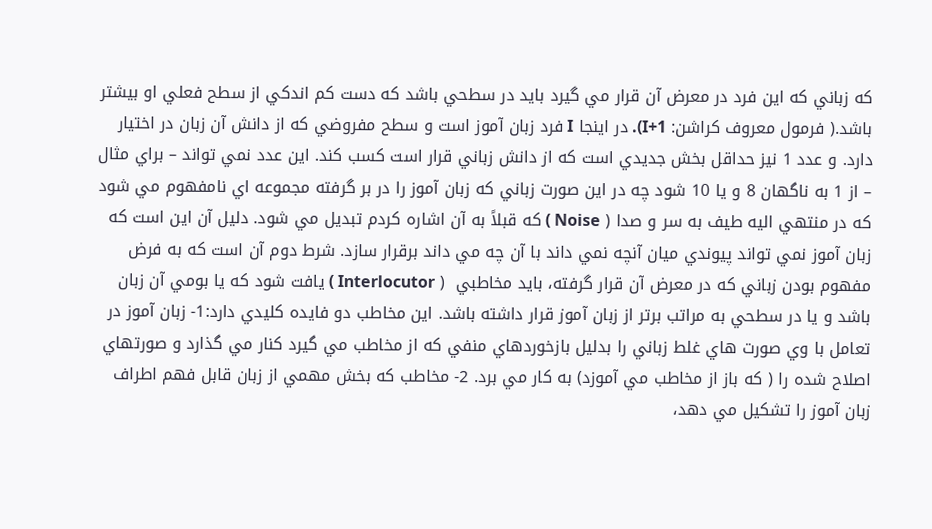كه زباني كه اين فرد در معرض آن قرار مي گيرد بايد در سطحي باشد كه دست كم اندكي از سطح فعلي او بيشتر باشد.( فرمول معروف كراشن: I+1). در اينجا I فرد زبان آموز است و سطح مفروضي كه از دانش آن زبان در اختيار دارد. و عدد 1 نيز حداقل بخش جديدي است كه از دانش زباني قرار است كسب كند. اين عدد نمي تواند – براي مثال – از 1 به ناگهان 8 و يا 10 شود چه در اين صورت زباني كه زبان آموز را در بر گرفته مجموعه اي نامفهوم مي شود كه در منتهي اليه طيف به سر و صدا ( Noise ) كه قبلاً به آن اشاره كردم تبديل مي شود. دليل آن اين است كه زبان آموز نمي تواند پيوندي ميان آنچه نمي داند با آن چه مي داند برقرار سازد. شرط دوم آن است كه به فرض مفهوم بودن زباني كه در معرض آن قرار گرفته، بايد مخاطبي  ( Interlocutor ) يافت شود كه يا بومي آن زبان باشد و يا در سطحي به مراتب برتر از زبان آموز قرار داشته باشد. اين مخاطب دو فايده كليدي دارد:1- زبان آموز در تعامل با وي صورت هاي غلط زباني را بدليل بازخوردهاي منفي كه از مخاطب مي گيرد كنار مي گذارد و صورتهاي اصلاح شده را ( كه باز از مخاطب مي آموزد) به كار مي برد. 2- مخاطب كه بخش مهمي از زبان قابل فهم اطراف زبان آموز را تشكيل مي دهد،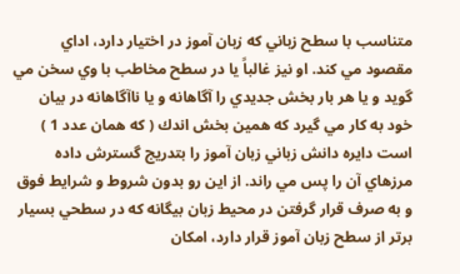متناسب با سطح زباني كه زبان آموز در اختيار دارد، اداي مقصود مي كند. او نيز غالباً يا در سطح مخاطب با وي سخن مي گويد و يا هر بار بخش جديدي را آگاهانه و يا ناآگاهانه در بيان خود به كار مي گيرد كه همين بخش اندك ( كه همان عدد 1 ) است دايره دانش زباني زبان آموز را بتدريج گسترش داده مرزهاي آن را پس مي راند. از اين رو بدون شروط و شرايط فوق و به صرف قرار گرفتن در محيط زبان بيگانه كه در سطحي بسيار برتر از سطح زبان آموز قرار دارد، امكان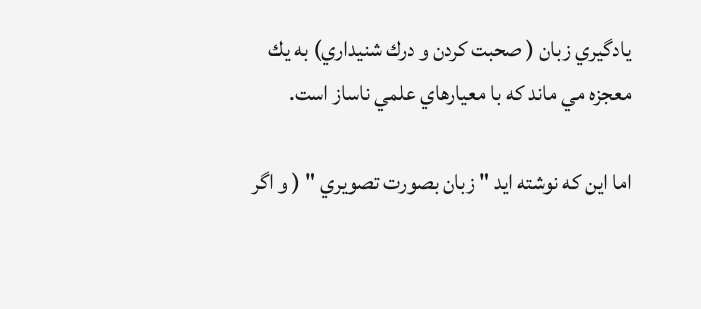يادگيري زبان ( صحبت كردن و درك شنيداري) به يك معجزه مي ماند كه با معيارهاي علمي ناساز است.

اما اين كه نوشته ايد " زبان بصورت تصويري " ( و اگر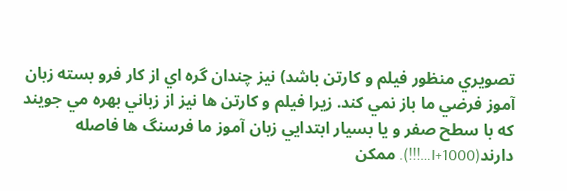تصويري منظور فيلم و كارتن باشد) نيز چندان گره اي از كار فرو بسته زبان آموز فرضي ما باز نمي كند. زيرا فيلم و كارتن ها نيز از زباني بهره مي جويند كه با سطح صفر و يا بسيار ابتدايي زبان آموز ما فرسنگ ها فاصله دارند(I+1000…!!!). ممكن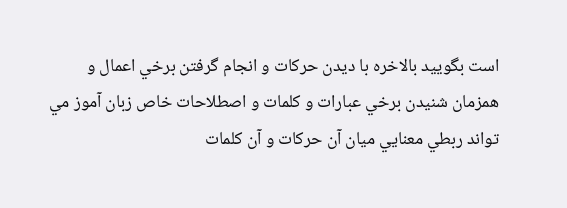است بگوييد بالاخره با ديدن حركات و انجام گرفتن برخي اعمال و همزمان شنيدن برخي عبارات و كلمات و اصطلاحات خاص زبان آموز مي تواند ربطي معنايي ميان آن حركات و آن كلمات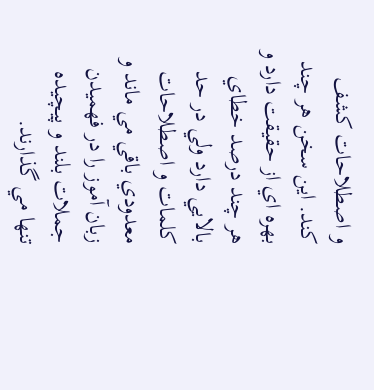و اصطلاحات كشف كند. اين سخن هر چند بهره اي از حقيقت دارد و هر چند درصد خطاي بالايي دارد ولي در حد كلمات و اصطلاحات معدودي باقي مي ماند و زبان آموز را در فهميدن جملات بلند و پيچيده تنها مي گذارند.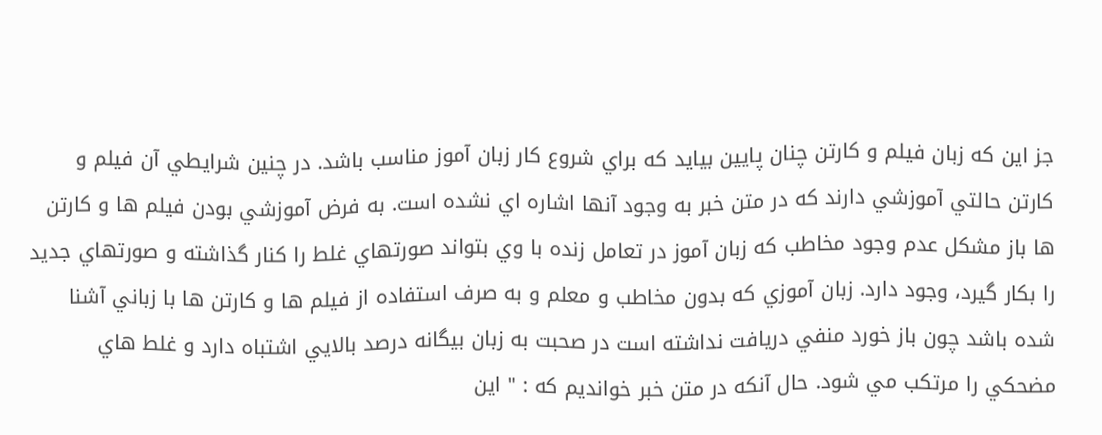جز اين كه زبان فيلم و كارتن چنان پايين بيايد كه براي شروع كار زبان آموز مناسب باشد. در چنين شرايطي آن فيلم و كارتن حالتي آموزشي دارند كه در متن خبر به وجود آنها اشاره اي نشده است. به فرض آموزشي بودن فيلم ها و كارتن ها باز مشكل عدم وجود مخاطب كه زبان آموز در تعامل زنده با وي بتواند صورتهاي غلط را كنار گذاشته و صورتهاي جديد را بكار گيرد، وجود دارد. زبان آموزي كه بدون مخاطب و معلم و به صرف استفاده از فيلم ها و كارتن ها با زباني آشنا شده باشد چون باز خورد منفي دريافت نداشته است در صحبت به زبان بيگانه درصد بالايي اشتباه دارد و غلط هاي مضحكي را مرتكب مي شود. حال آنكه در متن خبر خوانديم كه : " اين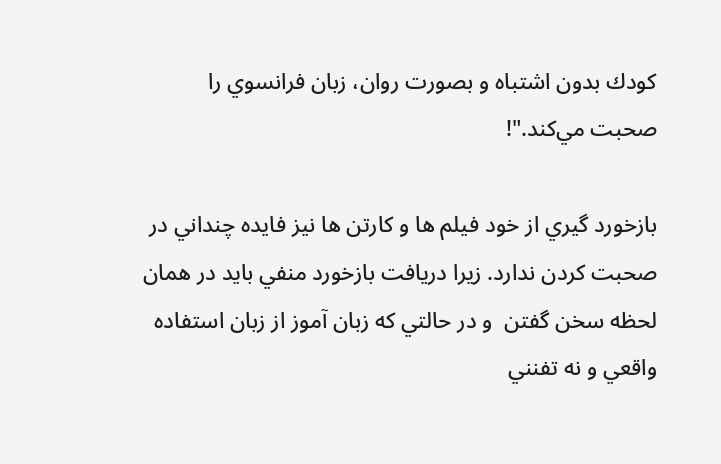كودك بدون اشتباه ‌و بصورت روان، زبان فرانسوي را صحبت مي‌كند."!

بازخورد گيري از خود فيلم ها و كارتن ها نيز فايده چنداني در صحبت كردن ندارد. زيرا دريافت بازخورد منفي بايد در همان لحظه سخن گفتن  و در حالتي كه زبان آموز از زبان استفاده واقعي و نه تفنني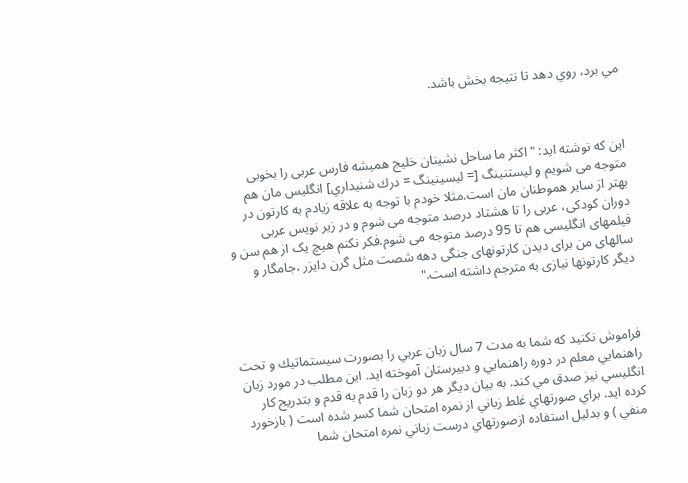مي برد، روي دهد تا نتيجه بخش باشد.



اين كه نوشته ايد: " اکثر ما ساحل نشینان خلیج همیشه فارس عربی را بخوبی متوجه می شویم و لیستنینگ [= ليسينينگ = درك شنيداري] انگلیس مان هم بهتر از سایر هموطنان مان است.مثلا خودم با توجه به علاقه زیادم به کارتون در دوران کودکی، عربی را تا هشتاد درصد متوجه می شوم و در زیر نویس عربی فیلمهای انگلیسی هم تا 95 درصد متوجه می شوم.فکر نکنم هیچ یک از هم سن و سالهای من برای دیدن کارتونهای جنگی دهه شصت مثل گرن دایزر ،جامگار و دیگر کارتونها نیازی به مترجم داشته است."



فراموش نكنيد كه شما به مدت 7 سال زبان عربي را بصورت سيستماتيك و تحت راهنمايي معلم در دوره راهنمايي و دبيرستان آموخته ايد. اين مطلب در مورد زبان انگليسي نيز صدق مي كند. به بيان ديگر هر دو زبان را قدم به قدم و بتدريج كار كرده ايد. براي صورتهاي غلط زباني از نمره امتحان شما كسر شده است ( بازخورد منفي ) و بدليل استفاده ازصورتهاي درست زباني نمره امتحان شما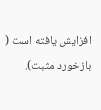افزايش يافته است ( بازخورد مثبت).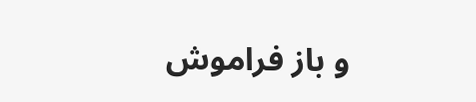و باز فراموش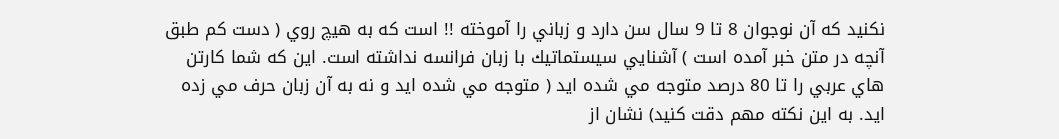نكنيد كه آن نوجوان 8 تا 9 سال سن دارد و زباني را آموخته !! است كه به هيچ روي ( دست كم طبق آنچه در متن خبر آمده است ) آشنايي سيستماتيك با زبان فرانسه نداشته است. اين كه شما كارتن هاي عربي را تا 80 درصد متوجه مي شده ايد ( متوجه مي شده ايد و نه به آن زبان حرف مي زده ايد. به اين نكته مهم دقت كنيد) نشان از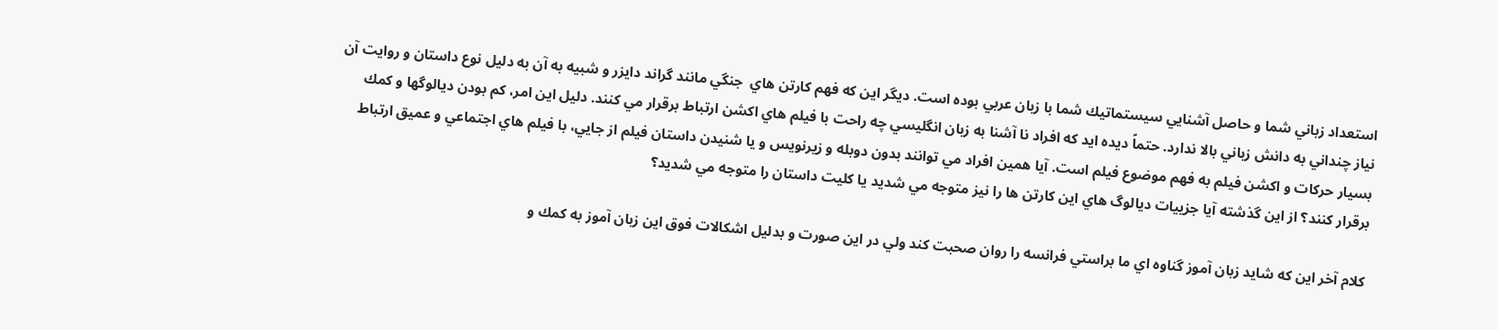استعداد زباني شما و حاصل آشنايي سيستماتيك شما با زبان عربي بوده است. ديگر اين كه فهم كارتن هاي  جنگي مانند گراند دايزر و شبيه به آن به دليل نوع داستان و روايت آن نياز چنداني به دانش زباني بالا ندارد. حتماً ديده ايد كه افراد نا آشنا به زبان انگليسي چه راحت با فيلم هاي اكشن ارتباط برقرار مي كنند. دليل اين امر، كم بودن ديالوگها و كمك بسيار حركات و اكشن فيلم به فهم موضوع فيلم است. آيا همين افراد مي توانند بدون دوبله و زيرنويس و يا شنيدن داستان فيلم از جايي، با فيلم هاي اجتماعي و عميق ارتباط برقرار كنند؟ از اين گذشته آيا جزييات ديالوگ هاي اين كارتن ها را نيز متوجه مي شديد يا كليت داستان را متوجه مي شديد؟

كلام آخر اين كه شايد زبان آموز گناوه اي ما براستي فرانسه را روان صحبت كند ولي در اين صورت و بدليل اشكالات فوق اين زبان آموز به كمك و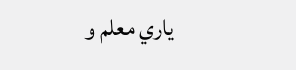ياري معلم و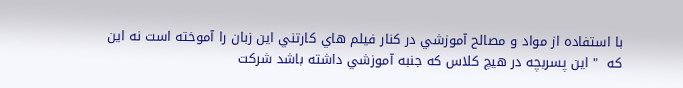با استفاده از مواد و مصالح آموزشي در كنار فيلم هاي كارتني اين زبان را آموخته است نه اين كه  " اين پسربچه در هيچ كلاس كه جنبه آموزشي داشته باشد شركت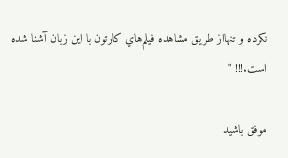نكرده و تنهااز طريق مشاهده فيلم‌هاي كارتون با اين زبان آشنا شده است.!!! "

موفق باشيد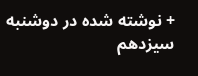+ نوشته شده در دوشنبه سیزدهم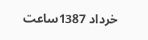خرداد 1387ساعت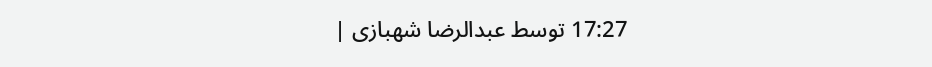17:27 توسط عبدالرضا شهبازی |